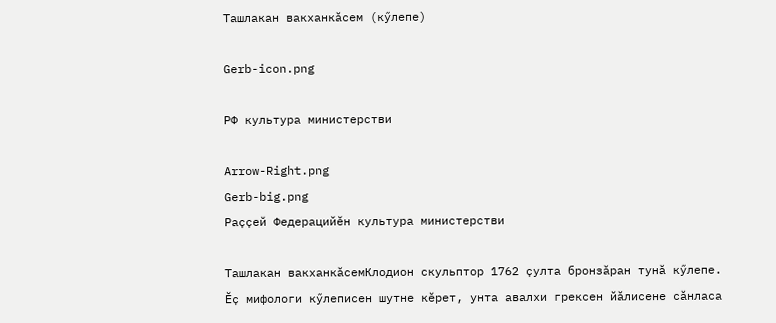Ташлакан вакханкӑсем (кӳлепе)

Gerb-icon.png

РФ культура министерстви

Arrow-Right.png
Gerb-big.png
Раҫҫей Федерацийӗн культура министерстви

Ташлакан вакханкӑсемКлодион скульптор 1762 ҫулта бронзӑран тунӑ кӳлепе. Ӗҫ мифологи кӳлеписен шутне кӗрет, унта авалхи грексен йӑлисене сӑнласа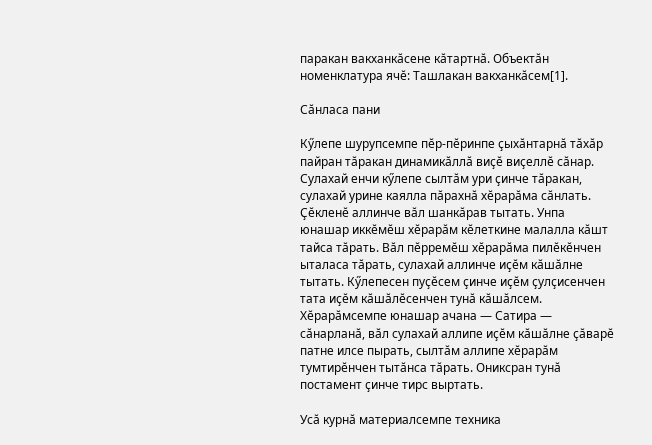паракан вакханкӑсене кӑтартнӑ. Объектӑн номенклатура ячӗ: Ташлакан вакханкӑсем[1].

Сӑнласа пани

Кӳлепе шурупсемпе пӗр-пӗринпе ҫыхӑнтарнӑ тӑхӑр пайран тӑракан динамикӑллӑ виҫӗ виҫеллӗ сӑнар. Сулахай енчи кӳлепе сылтӑм ури ҫинче тӑракан, сулахай урине каялла пӑрахнӑ хӗрарӑма сӑнлать. Ҫӗкленӗ аллинче вӑл шанкӑрав тытать. Унпа юнашар иккӗмӗш хӗрарӑм кӗлеткине малалла кӑшт тайса тӑрать. Вӑл пӗрремӗш хӗрарӑма пилӗкӗнчен ыталаса тӑрать, сулахай аллинче иҫӗм кӑшӑлне тытать. Кӳлепесен пуҫӗсем ҫинче иҫӗм ҫулҫисенчен тата иҫӗм кӑшӑлӗсенчен тунӑ кӑшӑлсем. Хӗрарӑмсемпе юнашар ачана — Сатира — сӑнарланӑ, вӑл сулахай аллипе иҫӗм кӑшӑлне ҫӑварӗ патне илсе пырать, сылтӑм аллипе хӗрарӑм тумтирӗнчен тытӑнса тӑрать. Ониксран тунӑ постамент ҫинче тирс выртать.

Усӑ курнӑ материалсемпе техника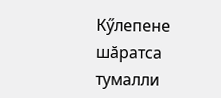Кӳлепене шӑратса тумалли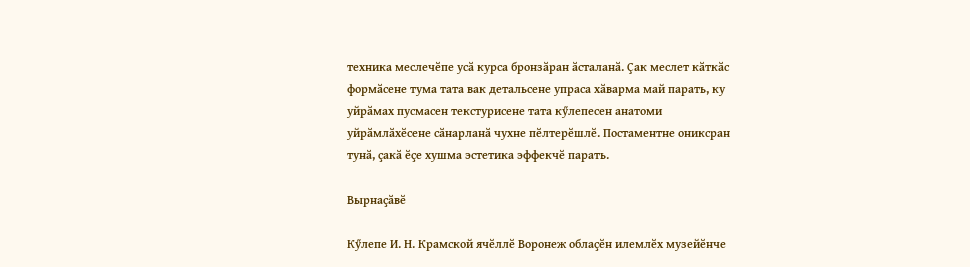техника меслечӗпе усӑ курса бронзӑран ӑсталанӑ. Ҫак меслет кӑткӑс формӑсене тума тата вак детальсене упраса хӑварма май парать, ку уйрӑмах пусмасен текстурисене тата кӳлепесен анатоми уйрӑмлӑхӗсене сӑнарланӑ чухне пӗлтерӗшлӗ. Постаментне ониксран тунӑ, ҫакӑ ӗҫе хушма эстетика эффекчӗ парать.

Вырнаҫӑвӗ

Кӳлепе И. Н. Крамской ячӗллӗ Воронеж облаҫӗн илемлӗх музейӗнче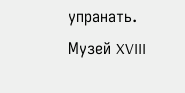упранать. Музей XVIII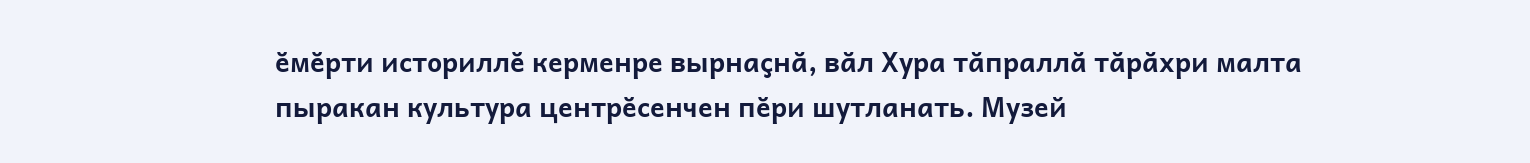ӗмӗрти историллӗ керменре вырнаҫнӑ, вӑл Хура тӑпраллӑ тӑрӑхри малта пыракан культура центрӗсенчен пӗри шутланать. Музей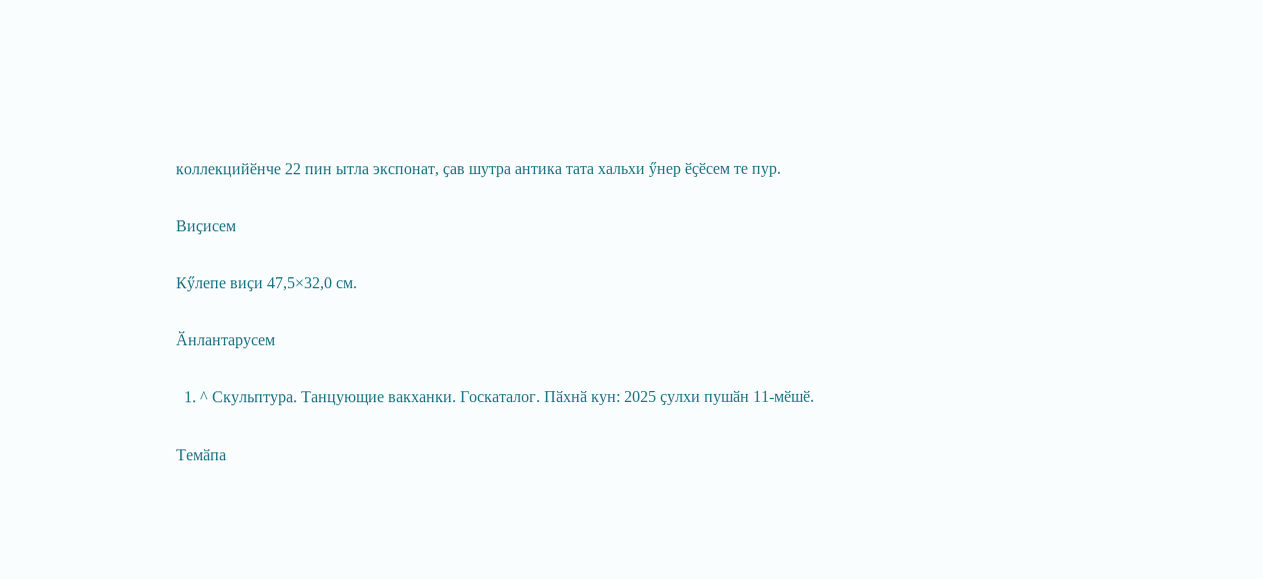коллекцийӗнче 22 пин ытла экспонат, ҫав шутра антика тата хальхи ӳнер ӗҫӗсем те пур.

Виҫисем

Кӳлепе виҫи 47,5×32,0 см.

Ӑнлантарусем

  1. ^ Скульптура. Танцующие вакханки. Госкаталог. Пӑхнӑ кун: 2025 ҫулхи пушӑн 11-мӗшӗ.

Темӑпа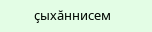ҫыхӑннисем